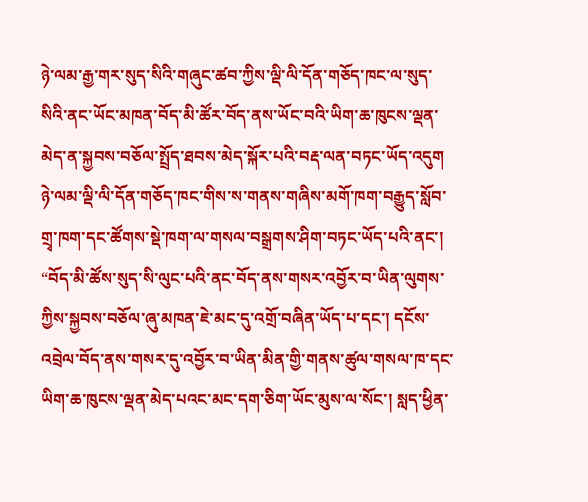ཉེ་ལམ་རྒྱ་གར་སུད་སིའི་གཞུང་ཚབ་ཀྱིས་ལྡི་ལི་དོན་གཅོད་ཁང་ལ་སུད་སིའི་ནང་ཡོང་མཁན་བོད་མི་ཚོར་བོད་ནས་ཡོང་བའི་ཡིག་ཆ་ཁུངས་ལྡན་མེད་ན་སྐྱབས་བཅོལ་སྤྲོད་ཐབས་མེད་སྐོར་པའི་བརྡ་ལན་བཏང་ཡོད་འདུག
ཉེ་ལམ་ལྡི་ལི་དོན་གཅོད་ཁང་གིས་ས་གནས་གཞིས་མགོ་ཁག་བརྒྱུད་སློབ་གྲྭ་ཁག་དང་ཚོགས་སྡེ་ཁག་ལ་གསལ་བསྒྲགས་ཤིག་བཏང་ཡོད་པའི་ནང་། “བོད་མི་ཚོས་སུད་སི་ལུང་པའི་ནང་བོད་ནས་གསར་འབྱོར་བ་ཡིན་ལུགས་ཀྱིས་སྐྱབས་བཅོལ་ཞུ་མཁན་ཇེ་མང་དུ་འགྲོ་བཞིན་ཡོད་པ་དང་། དངོས་འབྲེལ་བོད་ནས་གསར་དུ་འབྱོར་བ་ཡིན་མིན་གྱི་གནས་ཚུལ་གསལ་ཁ་དང་ཡིག་ཆ་ཁུངས་ལྡན་མེད་པའང་མང་དག་ཅིག་ཡོང་མུས་ལ་སོང་། སླད་ཕྱིན་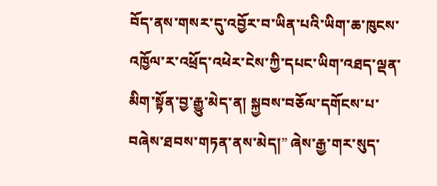བོད་ནས་གསར་དུ་འབྱོར་བ་ཡིན་པའི་ཡིག་ཆ་ཁུངས་འཁྱོལ་ར་འཕྲོད་འཕེར་ངེས་ཀྱི་དཔང་ཡིག་འཐད་ལྡན་མིག་སྟོན་བྱ་རྒྱུ་མེད་ན། སྐྱབས་བཅོལ་དགོངས་པ་བཞེས་ཐབས་གཏན་ནས་མེད།” ཞེས་རྒྱ་གར་སུད་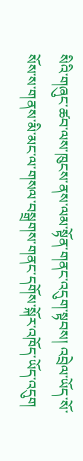སིའི་གཞུང་ཚབ་ལས་ཁུངས་ནས་ལམ་སྟོན་གནང་འདུག་སྟབས། འབྲེལ་ཡོད་སོ་སོས་ས་གནས་མི་མང་ལ་གསལ་བསྒྲགས་གནང་དགོས་སྐོར་འཁོད་ཡོད་འདུག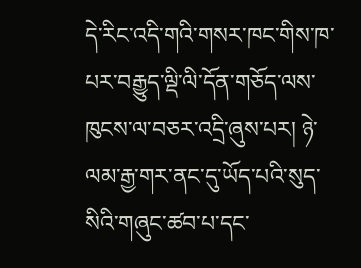དེ་རིང་འདི་གའི་གསར་ཁང་གིས་ཁ་པར་བརྒྱུད་ལྡི་ལི་དོན་གཅོད་ལས་ཁུངས་ལ་བཅར་འདྲི་ཞུས་པར། ཉེ་ལམ་རྒྱ་གར་ནང་དུ་ཡོད་པའི་སུད་སིའི་གཞུང་ཚབ་པ་དང་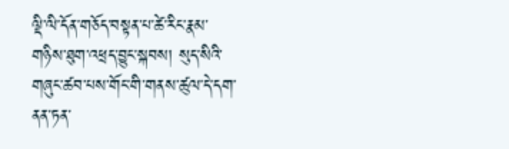ལྡི་ལི་དོན་གཅོད་བསྟན་པ་ཚེ་རིང་རྣམ་གཉིས་ཐུག་འཕྲད་བྱུང་སྐབས། སུད་སིའི་གཞུང་ཚབ་པས་གོང་གི་གནས་ཚུལ་དེ་དག་ནན་ཏན་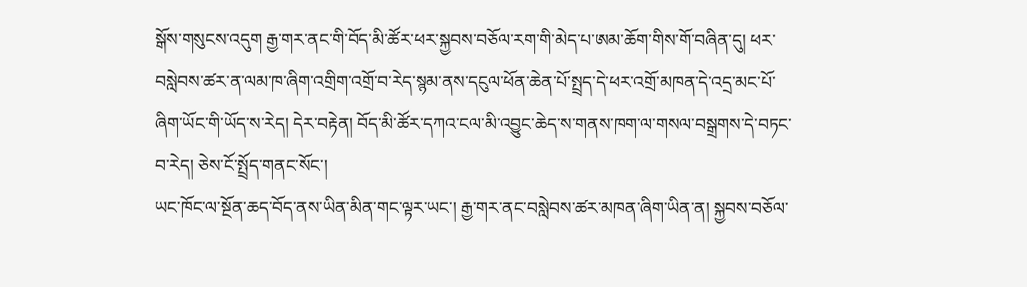སྒོས་གསུངས་འདུག རྒྱ་གར་ནང་གི་བོད་མི་ཚོར་ཕར་སྐྱབས་བཅོལ་རག་གི་མེད་པ་ཨམ་ཆོག་གིས་གོ་བཞིན་དུ། ཕར་བསླེབས་ཚར་ན་ལམ་ཁ་ཞིག་འགྲིག་འགྲོ་བ་རེད་སྙམ་ནས་དངུལ་ཕོན་ཆེན་པོ་སྤྲད་དེ་ཕར་འགྲོ་མཁན་དེ་འདྲ་མང་པོ་ཞིག་ཡོང་གི་ཡོད་ས་རེད། དེར་བརྟེན། བོད་མི་ཚོར་དཀའ་ངལ་མི་འབྱུང་ཆེད་ས་གནས་ཁག་ལ་གསལ་བསྒྲགས་དེ་བཏང་བ་རེད། ཅེས་ངོ་སྤྲོད་གནང་སོང་།
ཡང་ཁོང་ལ་སྔོན་ཆད་བོད་ནས་ཡིན་མིན་གང་ལྟར་ཡང་། རྒྱ་གར་ནང་བསླེབས་ཚར་མཁན་ཞིག་ཡིན་ན། སྐྱབས་བཅོལ་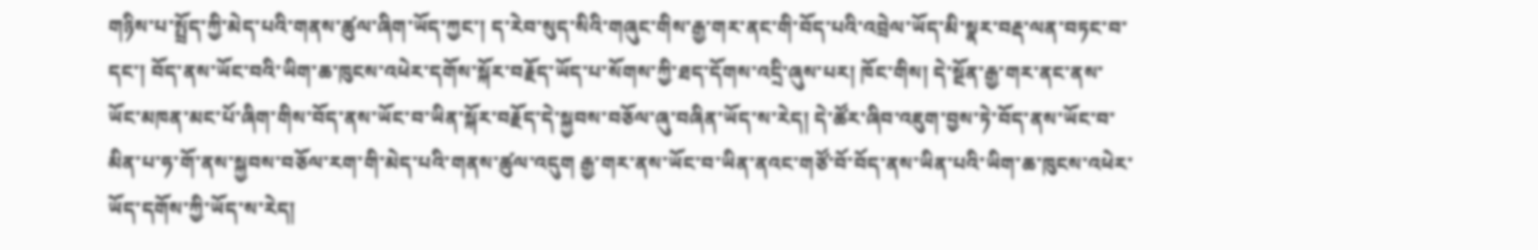གཉིས་པ་སྤྲོད་ཀྱི་མེད་པའི་གནས་ཚུལ་ཞིག་ཡོད་ཀྱང་། ད་རེབ་སུད་སིའི་གཞུང་གིས་རྒྱ་གར་ནང་གི་བོད་པའི་འབྲེལ་ཡོད་མི་སྣར་བརྡ་ལན་བཏང་བ་དང་། བོད་ནས་ཡོང་བའི་ཡིག་ཆ་ཁུངས་འཕེར་དགོས་སྐོར་བརྗོད་ཡོད་པ་སོགས་ཀྱི་ཐད་དོགས་འདྲི་ཞུས་པར། ཁོང་གིས། དེ་སྔོན་རྒྱ་གར་ནང་ནས་ཡོང་མཁན་མང་པོ་ཞིག་གིས་བོད་ནས་ཡོང་བ་ཡིན་སྐོར་བརྗོད་དེ་སྐྱབས་བཅོལ་ཞུ་བཞིན་ཡོད་ས་རེད། དེ་ཚོར་ཞིབ་འཇུག་བྱས་ཏེ་བོད་ནས་ཡོང་བ་མིན་པ་ཧ་གོ་ནས་སྐྱབས་བཅོལ་རག་གི་མེད་པའི་གནས་ཚུལ་འདུག རྒྱ་གར་ནས་ཡོང་བ་ཡིན་ནའང་གཙོ་བོ་བོད་ནས་ཡིན་པའི་ཡིག་ཆ་ཁུངས་འཕེར་ཡོད་དགོས་ཀྱི་ཡོད་ས་རེད།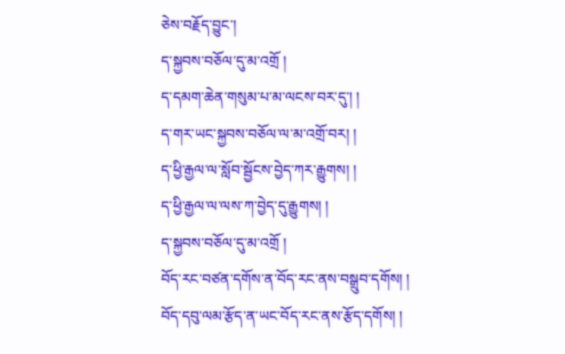ཅེས་བརྗོད་བྱུང་།
ད་སྐྱབས་བཅོལ་དུ་མ་འགྲོ །
ད་དམག་ཆེན་གསུམ་པ་མ་ལངས་བར་དུ་། །
ད་གར་ཡང་སྐྱབས་བཅོལ་ལ་མ་འགྲོ་བར། །
ད་ཕྱི་རྒྱལ་ལ་སློབ་སྦྱོངས་བྱེད་ཀར་རྒྱུགས། །
ད་ཕྱི་རྒྱལ་ལ་ལས་ཀ་བྱེད་དུ་རྒྱུགས། །
ད་སྐྱབས་བཅོལ་དུ་མ་འགྲོ །
བོད་རང་བཙན་དགོས་ན་བོད་རང་ནས་བསྒྲུབ་དགོས། །
བོད་དབུ་ལམ་རྩོད་ན་ཡང་བོད་རང་ནས་རྩོད་དགོས། །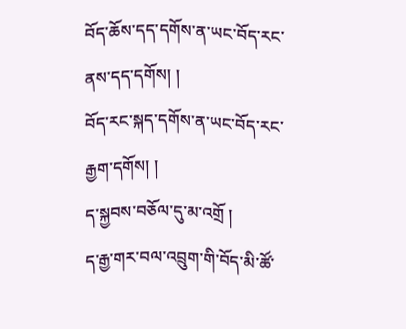བོད་ཆོས་དད་དགོས་ན་ཡང་བོད་རང་ནས་དད་དགོས། །
བོད་རང་སྐད་དགོས་ན་ཡང་བོད་རང་རྒྱག་དགོས། །
ད་སྐྱབས་བཅོལ་དུ་མ་འགྲོ །
ད་རྒྱ་གར་བལ་འབྲུག་གི་བོད་མི་ཚོ་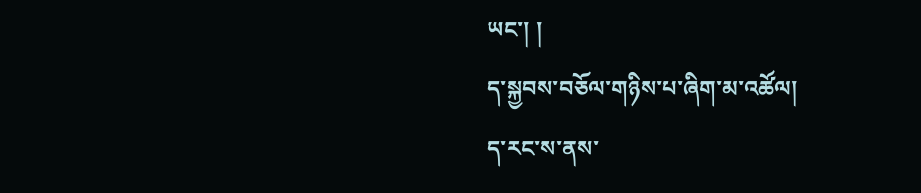ཡང་། །
ད་སྐྱབས་བཅོལ་གཉིས་པ་ཞིག་མ་འཚོལ།
ད་རང་ས་ནས་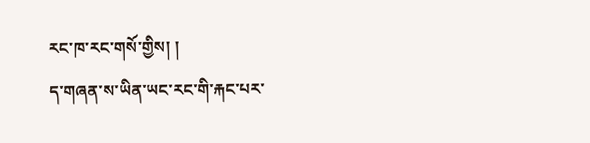རང་ཁ་རང་གསོ་གྱིས། །
ད་གཞན་ས་ཡིན་ཡང་རང་གི་རྐང་པར་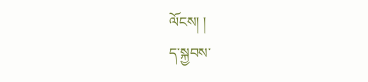ལོངས། །
ད་སྐྱབས་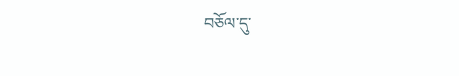བཅོལ་དུ་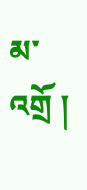མ་འགྲོ །